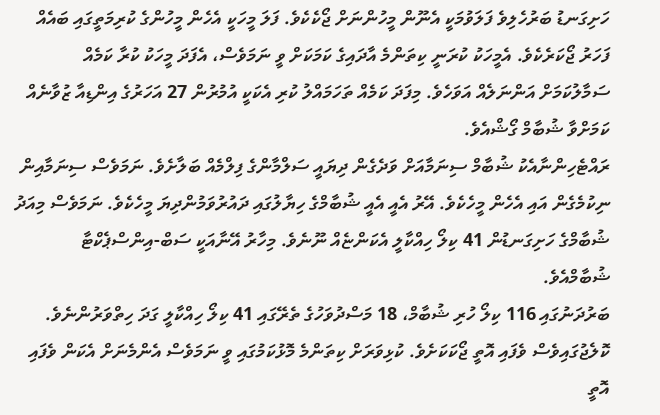ހަށިގަނޑު ބަރުހެލިވެ ފަލަވުމަކީ އެނޫން މީހުންނަށް ޖޯކެކެވެ. ފަލަ މީހަކީ އެހެން މީހުންގެ ކުރިމަތީގައި ބައެއް ފަހަރު ޖޯކަރެކެވެ. އެމީހަކު ކުރަނީ ކިތަންމެ އާދައިގެ ކަމަކަށް ވީ ނަމަވެސް، އެފަދަ މީހަކު ކުރާ ކަމެއް ސަމާލުކަމަށް އަންނަލެއް އަވަހެވެ. މިފަދަ ކަމެއް ތަހަމައްލު ކުރި އެކަކީ އުމުރުން 27 އަހަރުގެ އިންޑިއާ ޒުވާނެއް ކަމަށްވާ ޝުބާމް ގޯޝްއެވެ.
ރައްޓެހިންނާއެކު ޝުބާމް ސިނަމާއަށް ވަދެގެން ދިޔައީ ސަލްމާންގެ ފިލްމެއް ބަލާށެވެ. ނަމަވެސް ސިނަމާއިން ނިކުމެގެން އައި އެހެން މީހެކެވެ. އޭރު އެއީ އެއީ ޝުބާމްގެ ހިޔާލުގައި ދައުރުވަމުންދިޔަ މީހެކެވެ. ނަމަވެސް މިއަދު ޝުބާމްގެ ހަށިގަނޑުން 41 ކިލޯ ހިއްކާލީ އެކަންޏެއް ނޫނެވެ. މިހާރު އޭނާއަކީ ސަބް-އިންސްޕެކްޓާ ޝުބާމްއެވެ.
ބަރުދަނުގައި 116 ކިލޯ ހުރި ޝުބާމް، 18 މަސްދުވަހުގެ ތެރޭގައި 41 ކިލޯ ހިއްކާލީ ގަދަ ހިތްވަރުންނެވެ. ކޮލެޖުގައިވެސް ވެފައި އޮތީ ޖޯކަކަށެވެ. ކުޅިވަރަށް ކިތަންމެ މޮޅުކަމުގައި ވީ ނަމަވެސް އެންމެނަށް އެކަން ވެފައި އޮތީ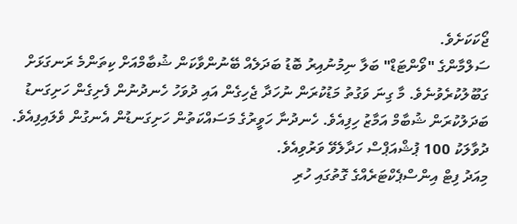ޖޯކަކަށެވެ.
ސަލްމާންގެ "ވޯންޓަޑް" ބަލާ ނިމުނުއިރު ބޮޑު ބަދަލެއް ބޭނުންވާކަން ޝުބާމްއަށް ކިތަންމެ ރަނގަޅަށް ގަބޫލުކުރެވުނެވެ. މާ ގިނަ ވަގުތު މަޑުކުރަން ނުހަދާ ޖެހިގެން އައި ދުވަހު ހެނދުނުން ފެށިގެން ހަށިގަނޑު ބަދަލުކުރަން ޝުބާމް އަމާޒު ހިފިއެވެ. ހެނދުނާ ހަވީރުގެ މަސައްކަތުން ހަށިގަނޑުން އެނގުން ވެލައިފިއެވެ. ދުވާލަކު 100 ޕުޝްއަޕްސް ހަދާލެވޭ ވަރުވިއެވެ.
މިއަދު ފިޓް އިންސްޕެކްޓަރެއްގެ ގޮތުގައި ހުރި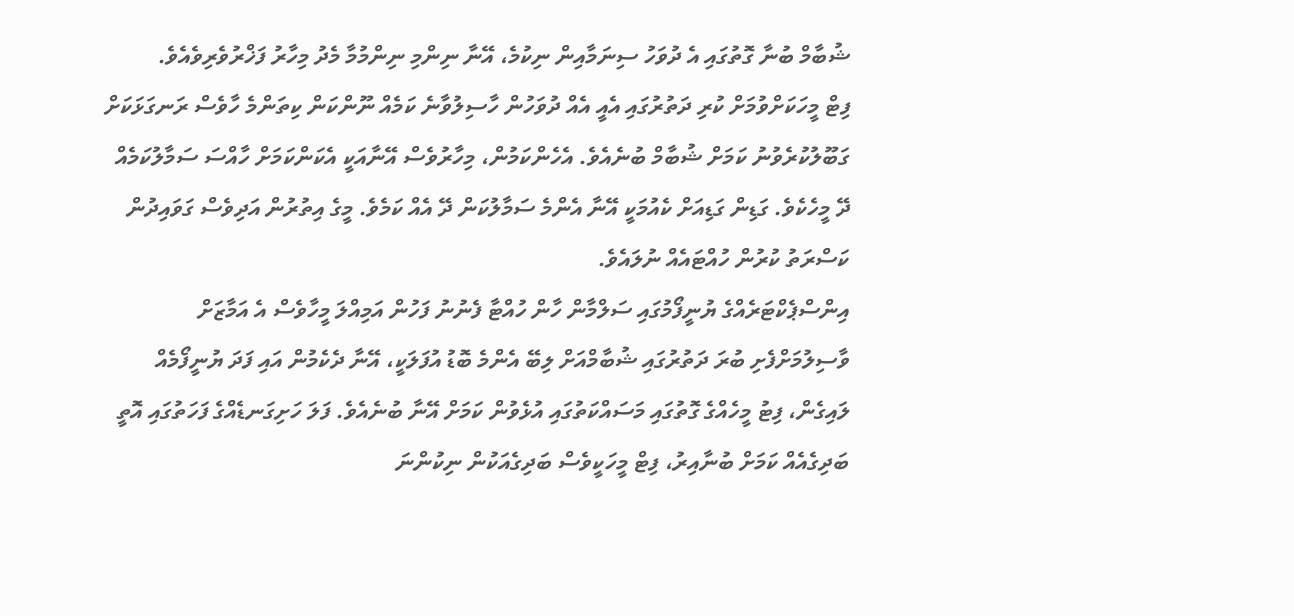ޝުބާމް ބުނާ ގޮތުގައި އެ ދުވަހު ސިނަމާއިން ނިކުމެ، އޭނާ ނިންމި ނިންމުމާ މެދު މިހާރު ފަޚްރުވެރިވެއެވެ.
ފިޓް މީހަކަށްވުމަށް ކުރި ދަތުރުގައި އެއީ އެއް ދުވަހުން ހާސިލުވާނެ ކަމެއް ނޫންކަން ކިތަންމެ ހާވެސް ރަނގަޅަކަށް ގަބޫލުކުރެވުނު ކަމަށް ޝުބާމް ބުނެއެވެ. އެހެންކަމުން، މިހާރުވެސް އޭނާއަކީ އެކަންކަމަށް ހާއްސަ ސަމާލުކަމެއް ދޭ މީހެކެވެ. ގަޑިން ގަޑިއަށް ކެއުމަކީ އޭނާ އެންމެ ސަމާލުކަން ދޭ އެއް ކަމެވެ. މީގެ އިތުރުން އަދިވެސް ގަވައިދުން ކަސްރަތު ކުރުން ހުއްޓައެއް ނުލައެވެ.
އިންސްޕެކްޓަރެއްގެ ޔުނީފޯމުގައި ސަލްމާން ހާން ހުއްޓާ ފެނުނު ފަހުން އަމިއްލަ މީހާވެސް އެ އަމާޒަށް ވާސިލުމަށްފެށި ބުރަ ދަތުރުގައި ޝުބާމްއަށް ލިބޭ އެންމެ ބޮޑު އުފަލަކީ، އޭނާ ދެކެމުން އައި ފަދަ ޔުނީފޯމެއް ލައިގެން، ފިޓު މީހެއްގެ ގޮތުގައި މަސައްކަތުގައި އުޅެވުން ކަމަށް އޭނާ ބުނެއެވެ. ފަލަ ހަށިގަނޑެއްގެ ފަހަތުގައި އޮތީ ބަދިގެއެއް ކަމަށް ބުނާއިރު، ފިޓް މީހަކީވެސް ބަދިގެއަކުން ނިކުންނަ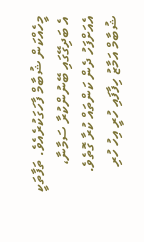މީހެއްކަން ޝުބާމް ފާހަގަކުރެއެވެ. ތަފާތަކީ އެ ބަދިގޭގައި ބޭނުންކުރާ ސަމާނާ، އެއަށްފަހު ދެން ކަންތައް ކުރާ ގޮތެވެ.
ޝުބާމް އަމާޒު ހިފާފައި ހުރީ އިހު ހުރި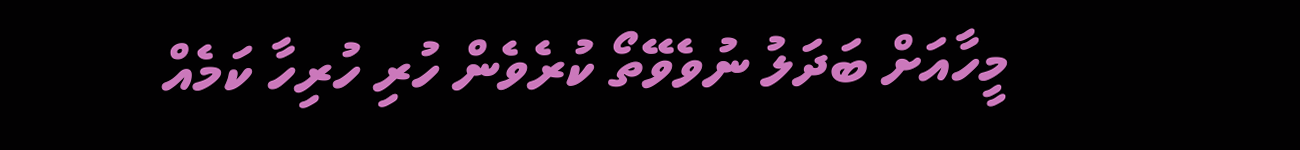މީހާއަށް ބަދަލު ނުވެވޭތޯ ކުރެވެން ހުރި ހުރިހާ ކަމެއް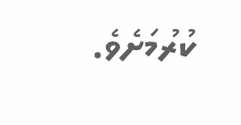ކުރުމަށެވެ.